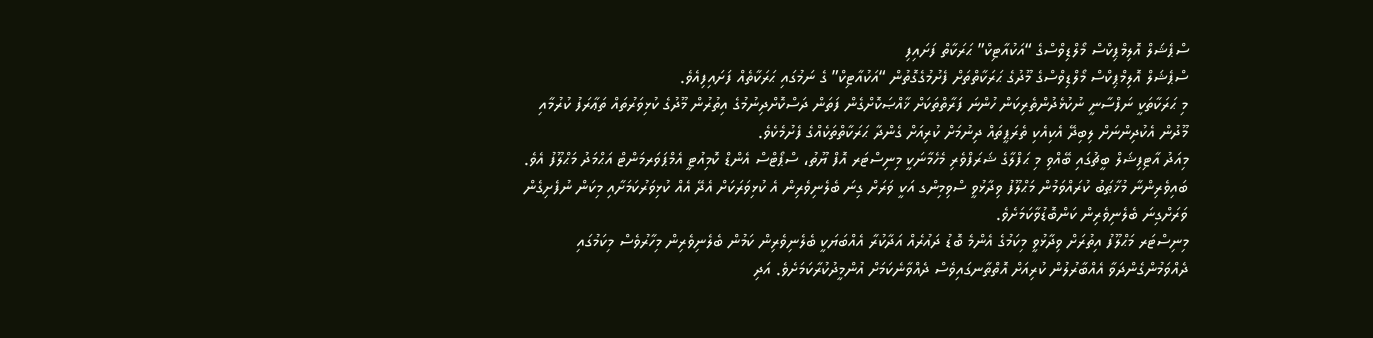ސްޕެޝަލް އޮލިމްޕިކްސް މޯލްޑިވްސްގެ “އަކުއާޓިކް” ޙަރަކާތް ފަށައިފި
ސްޕެޝަލް އޮލިމްޕިކްސް މޯލްޑިވްސްގެ މޫދުގެ ޙަރަކާތްތަށް ފެށުމުގެގޮތުން “އަކުއާޓިކް” ގެ ނަމުގައި ޙަރަކާތެއް ފަށައިފިއެވެ.
މި ޙަރަކާތަކީ ނަފްސާނީ ނުކުޅެދުންތެރިކަން ހުންނަ ފަރާތްތަކަށް ޚާއްޞަކޮށްގެން ފަތަން ދަސްކޮށްދިނުމުގެ އިތުރުން މޫދުގެ ކުޅިވަރުތައް ތަޢާރަފު ކުރުމާއި މޫދުން އެކުދިންނަށް ލިބިދޭ އެކިއެކި ތެރަޕީތައް ދިނުމަށް ކުރިއަށް ގެންދާ ޙަރަކާތްތަކެއްގެ ފެށުމެކެވެ.
މިއަދު އާޓިފިޝަލް ބީޗުގައި ބޭއްވި މި ޙަފްލާގެ ޝަރަފްވެރި މެހެމާނަކީ މިނިސްޓަރ އޮފް ޔޫތު، ސްޕޯޓްސް އެންޑް ކޮމިއުޓީ އެމްޕަވަރމަންޓް އަޙްމަދު މަޙްލޫފު އެވެ.
ބައިވެރިންނާ މުޚާޠަބު ކުރައްވަމުން މަޙްލޫފު ވިދާޅުވީ ސްވިމިންގ އަކީ ވަރަށް ގިނަ ބެލެނިވެރިން އެ ކުޅިވަރަކަށް އެދޭ އެއް ކުޅިވަރުކަމަށާއި މިކަން ނުފެށިގެން ވަރަށްގިނަ ބެލެނިވެރިން ކަންބޮޑުވާކަމަށެވެ.
މިނިސްޓަރ މަޙްލޫފު އިތުރަށް ވިދާޅުވީ މިކަމުގެ އެންމެ ބޮޑު ދައުރެއް އަދާކުރާ އެއްބަޔަކީ ބެލެނިވެރިން ކަމުން ބެލެނިވެރިން މިހާރުވެސް މިކަމުގައި ދެއްވަމުންގެންދަވާ އެއްބާރުލުން ކުރިއަށް އޮތްތާނގައިވެސް ދެއްވާނެކަމަށް އުންމީދުކުރާކަމަށެވެ. އަދި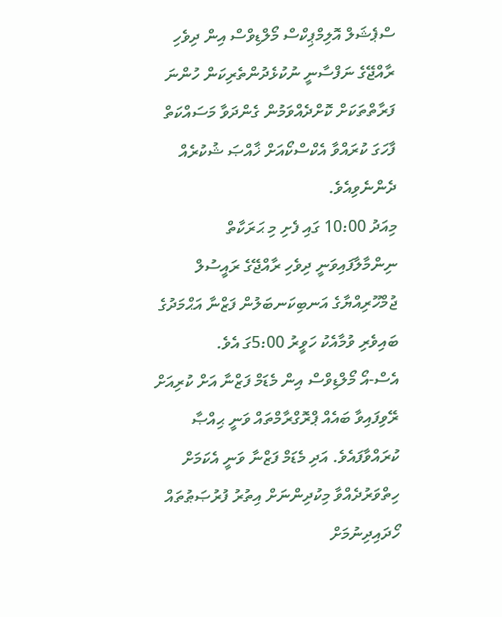ސްޕެޝަލް އޮލިމްޕިކްސް މޯލްޑިވްސް އިން ދިވެހި ރާއްޖޭގެ ނަފްސާނީ ނުކުޅެދުންތެރިކަން ހުންނަ ފަރާތްތަކަށް ކޮށްދެއްވަމުން ގެންދަވާ މަސައްކަތް ފާހަގަ ކުރައްވާ އެކްސްކޯއަށް ޚާއްޞަ ޝުކުރެއް ދެންނެވިއެވެ.
މިއަދު 10:00 ގައި ފެށި މި ޙަރަކާތް ނިންމާލާފައިވަނީ ދިވެހި ރާއްޖޭގެ ރައީސުލް ޖުމްހޫރިއްޔާގެ އަނބިކަނބަލުން ފަޒްނާ އަޙްމަދުގެ ބައިވެރި ވުމާއެކު ހަވީރު 5:00ގަ އެވެ.
އެސް-އޯ މޯލްޑިވްސް އިން މެޑަމް ފަޒްނާ އަށް ކުރިއަށް ރޭވިފައިވާ ބައެއް ޕްރޮގްރާމްތައް ވަނީ ޙިއްޞާ ކުރައްވާފައެވެ. އަދި މެޑަމް ފަޒްނާ ވަނީ އެކަމަށް ހިތްވަރުދެއްވާ މިކުދިންނަށް އިތުރު ފުރުޞަޠުތައް ހޯދައިދިނުމަށް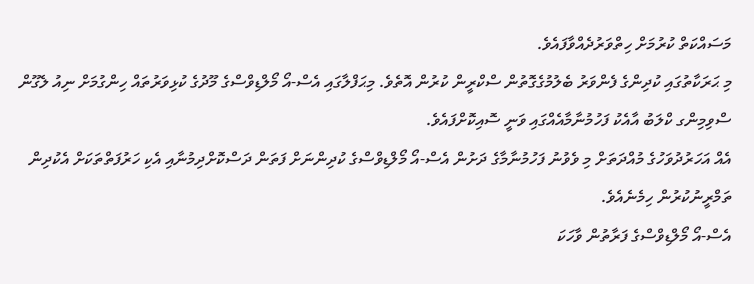މަސައްކަތް ކުރުމަށް ހިތްވަރުދެއްވާފައެވެ.
މި ޙަރަކާތުގައި ކުދިންގެ ފެންވަރު ބެލުމުގެގޮތުން ސްކްރީން ކުރުން އޮތެވެ. މިޙަފްލާގައި އެސް-އޯ މޯލްޑިވްސްގެ މޫދުގެ ކުޅިވަރުތައް ހިންގުމަށް ނިއު ލެގޫން ސްވިމިންގ ކްލަބު އާއެކު ފަހުމުނާމާއެއްގައި ވަނީ ސޮއިކޮށްފައެވެ.
އެއް އަހަރުދުވަހުގެ މުއްދަތަށް މި ވެވުނު ފަހުމުނާމާގެ ދަށުން އެސް-އޯ މޯލްޑިވްސްގެ ކުދިންނަށް ފަތަން ދަސްކޮށްދިމުނާއި އެކި ހަރުފަތްތަކަށް އެކުދިން ތަމްރީނުކުރުން ހިމެނެއެވެ.
އެސް-އޯ މޯލްޑިވްސްގެ ފަރާތުން ވާހަކަ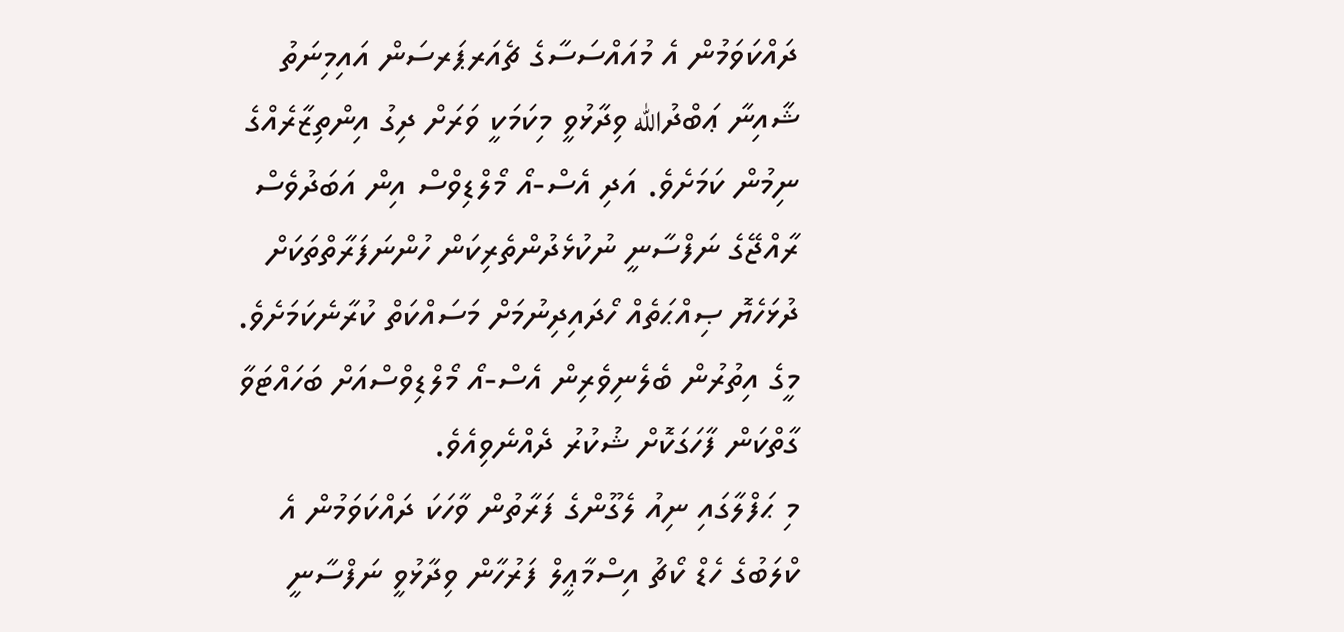ދައްކަވަމުން އެ މުއައްސަސާގެ ޗެއަރޕަރސަން އައިމިނަތު ޝާއިނާ ޢަބްދުالله ވިދާޅުވީ މިކަމަކީ ވަރަށް ދިގު އިންތިޒާރެއްގެ ނިމުން ކަމަށެވެ. އަދި އެސް-އޯ މޯލްޑިވްސް އިން އަބަދުވެސް ރާއްޖޭގެ ނަފްސާނީ ނުކުޅެދުންތެރިކަން ހުންނަފަރާތްތަކަށް ދުޅަހެޔޮ ޞިއްޙަތެއް ހޯދައިދިނުމަށް މަސައްކަތް ކުރާނެކަމަށެވެ.
މީގެ އިތުރުން ބެލެނިވެރިން އެސް-އޯ މޯލްޑިވްސްއަށް ބަހައްޓަވާ ގާތްކަން ފާހަގަކޮށް ޝުކުރު ދެއްނެވިއެވެ.
މި ޙަފްލާގައި ނިއު ލެގޫންގެ ފަރާތުން ވާހަކަ ދައްކަވަމުން އެ ކްލަބުގެ ހެޑް ކޯޗު އިސްމާޢީލް ފަރުހާން ވިދާޅުވީ ނަފްސާނީ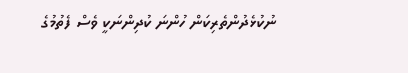ނުކުޅެދުންތެރިކަން ހުންނަ ކުދިންނަކީ ވެސް ފެތުމުގެ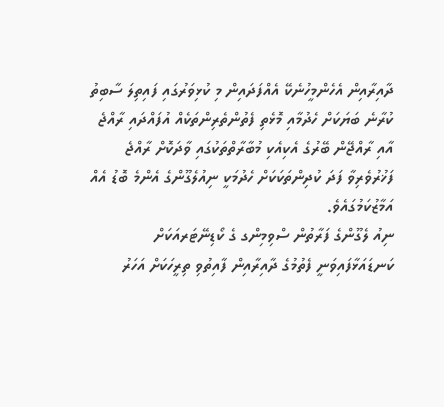ދާއިރާއިން އެހެންމީހުނެކޭ އެއްފަދައިން މި ކުޅިވަރުގައި ފައިތިލަ ސާބިތު ކުރާނެ ބަޔަކަށް ހެދުމާއި މޮޅެތި ފެތުންތެރިންތަކެއް އުފައްދައި ރާއްޖެ އާއި ރާއްޖޭން ބޭރުގެ އެކިއެކި މުބާރާތްތަކުގައި ވާދަކޮށް ރާއްޖެ ފަޚުރުވެރިވާ ފަދަ ކުދިންތަކަކަށް ހެދުމަކީ ނިއުލެގޫންގެ އެންމެ ބޮޑު އެއް އަމާޒުކަމުގައެވެ.
ނިއު ލެގޫންގެ ފަރާތުން ސްވިމިންގ ގެ ކޯޑިނޭޓަރއަކަށް ކަނޑައަޅާފައިވަނީ ފެތުމުގެ ދާއިރާއިން ފާއިތުވި ތިރީހަކަށް އަހަރު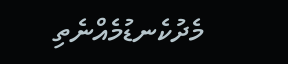މެދުކެނޑުމެއްނެތި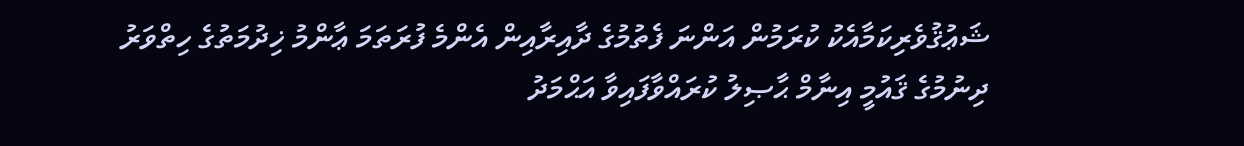ޝަޢުޤުވެރިކަމާއެކު ކުރަމުން އަންނަ ފެތުމުގެ ދާއިރާއިން އެންމެ ފުރަތަމަ ޢާންމު ޚިދުމަތުގެ ހިތްވަރު ދިނުމުގެ ޤައުމީ އިނާމް ޙާޞިލު ކުރައްވާފައިވާ އަޙްމަދު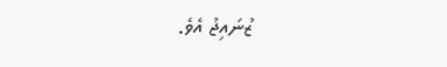ޒުނައިޖު އެވެ.